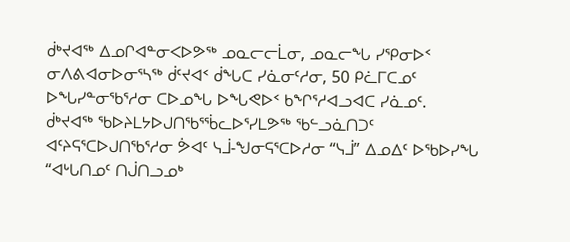ᑰᒃᔪᐊᖅ ᐃᓄᒋᐊᓐᓂᐸᐅᕗᖅ ᓄᓇᓕᓕᒫᓂ, ᓄᓇᓕᖓ ᓯᕿᓂᐅᑉ ᓂᐱᕕᐊᓂᐅᓂᕐᓴᖅ ᑰᑦᔪᐊᑉ ᑰᖓᑕ ᓯᓈᓂᑦᓱᓂ, 50 ᑭᓛᒥᑕᓄᑦ ᐅᖓᓯᓐᓂᖃᕐᓱᓂ ᑕᐅᓄᖓ ᐅᖓᕙᐅᑉ ᑲᖏᕐᓱᐊᓗᐊᑕ ᓯᓈᓄᑦ.
ᑰᒃᔪᐊᖅ ᖃᐅᔨᒪᔭᐅᒍᑎᖃᕐᖄᓚᐅᕐᓯᒪᕗᖅ ᖃᓪᓗᓈᑎᑐᑦ ᐊᑦᔨᕋᕐᑕᐅᒍᑎᖃᕐᓱᓂ ᕘᐊᑦ ᓭᒨ-ᖑᓂᕋᕐᑕᐅᓱᓂ “ᓭᒨ” ᐃᓄᐃᑦ ᐅᖃᐅᓯᖓ “ᐊᒡᒐᑎᓄᑦ ᑎᒎᑎᓗᓄᒃ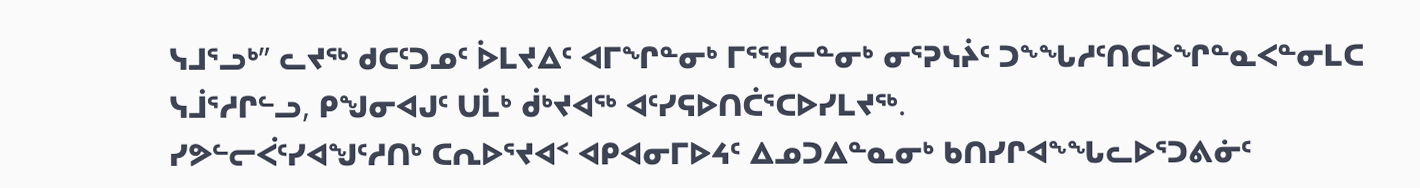ᓭᒧᕐᓗᒃ” ᓚᔪᖅ ᑯᑕᑦᑐᓄᑦ ᐆᒪᔪᐃᑦ ᐊᒥᖏᓐᓂᒃ ᒥᕐᖁᓕᓐᓂᒃ ᓂᕐᕈᓭᔩᑦ ᑐᖕᖓᓱᑦᑎᑕᐅᖏᓐᓇᐸᓐᓂᒪᑕ ᓭᒨᕐᓱᒋᓪᓗ, ᑭᖑᓂᐊᒍᑦ ᑌᒫᒃ ᑰᒃᔪᐊᖅ ᐊᑦᓯᕋᐅᑎᑖᕐᑕᐅᓯᒪᔪᖅ.
ᓯᕗᓪᓕᐹᑦᓯᐊᖑᑦᓱᑎᒃ ᑕᕆᐅᕐᔪᐊᑉ ᐊᑭᐊᓂᒥᐅᔦᑦ ᐃᓄᑐᐃᓐᓇᓂᒃ ᑲᑎᓯᒋᐊᖕᖓᓚᐅᕐᑐᕕᓃᑦ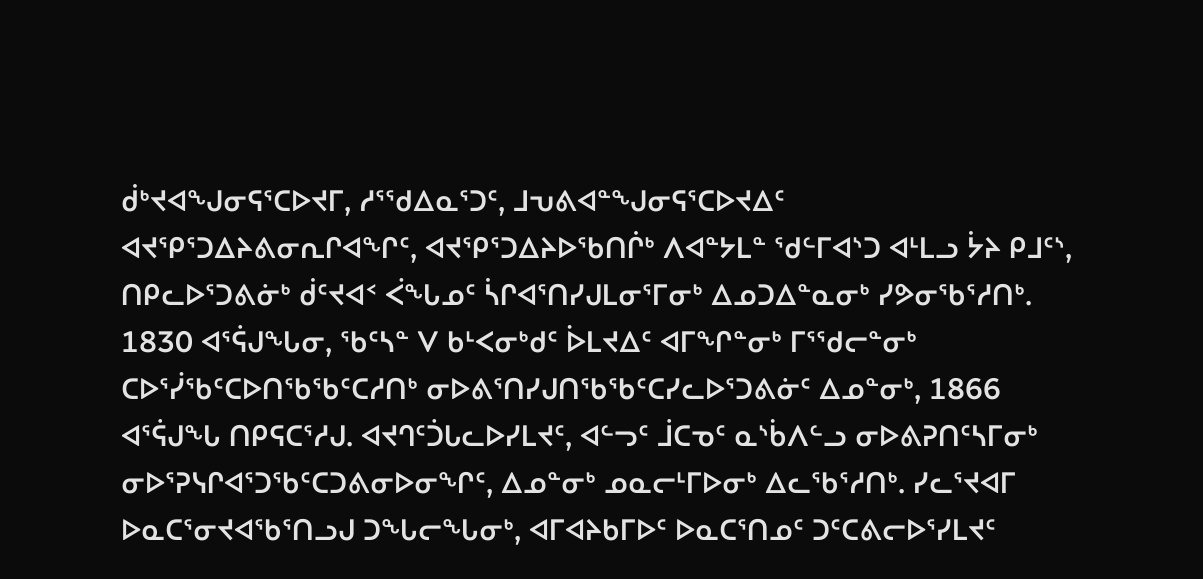ᑰᒃᔪᐊᖑᓂᕋᕐᑕᐅᔪᒥ, ᓱᕐᖁᐃᓇᕐᑐᑦ, ᒧᕃᕕᐊᓐᖑᓂᕋᕐᑕᐅᔪᐃᑦ ᐊᔪᕿᕐᑐᐃᔨᕕᓂᕆᒋᐊᖏᑦ, ᐊᔪᕿᕐᑐᐃᔨᐅᖃᑎᒌᒃ ᐱᐊᓐᔭᒪᓐ ᖁᓪᒥᐊᔅᑐ ᐊᒻᒪᓗ ᔮᔨ ᑭᒧᑦᔅ, ᑎᑭᓚᐅᕐᑐᕕᓃᒃ ᑰᑦᔪᐊᑉ ᐹᖓᓄᑦ ᓵᒋᐊᕐᑎᓯᒍᒪᓂᕐᒥᓂᒃ ᐃᓄᑐᐃᓐᓇᓂᒃ ᓯᕗᓂᖃᕐᓱᑎᒃ.
1830 ᐊᕐᕌᒍᖓᓂ, ᖃᑦᓴᓐ ᐯ ᑲᒻᐸᓂᒃᑯᑦ ᐆᒪᔪᐃᑦ ᐊᒥᖏᓐᓂᒃ ᒥᕐᖁᓕᓐᓂᒃ ᑕᐅᕐᓰᖃᑦᑕᐅᑎᖃᖃᑦᑕᓱᑎᒃ ᓂᐅᕕᕐᑎᓯᒍᑎᖃᖃᑦᑕᓯᓚᐅᕐᑐᕕᓃᑦ ᐃᓄᓐᓂᒃ, 1866 ᐊᕐᕌᒍᖓ ᑎᑭᕋᑕᕐᓱᒍ. ᐊᔪᒉᑦᑑᒐᓚᐅᓯᒪᔪᑦ, ᐊᓪᓓᑦ ᒨᑕᓀᑦ ᓇᔅᑳᐱᓪᓗ ᓂᐅᕕᕈᑎᑦᓴᒥᓂᒃ ᓂᐅᕐᕈᓭᒋᐊᕐᑐᖃᑦᑕᑐᕕᓂᐅᓂᖏᑦ, ᐃᓄᓐᓂᒃ ᓄᓇᓕᒻᒥᐅᓂᒃ ᐃᓚᖃᕐᓱᑎᒃ. ᓯᓚᕐᔪᐊᒥ ᐅᓇᑕᕐᓂᔪᐊᖃᕐᑎᓗᒍ ᑐᖓᓕᖓᓂᒃ, ᐊᒥᐊᔨᑲᒥᐅᑦ ᐅᓇᑕᕐᑎᓄᑦ ᑐᑦᑕᕕᓕᐅᕐᓯᒪᔪᑦ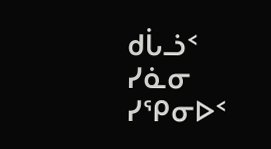ᑯᒑᓘᑉ ᓯᓈᓂ ᓯᕿᓂᐅᑉ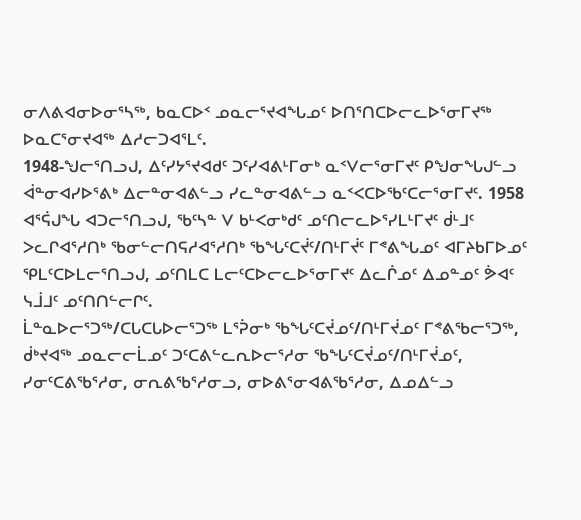ᓂᐱᕕᐊᓂᐅᓂᕐᓴᖅ, ᑲᓇᑕᐅᑉ ᓄᓇᓕᕐᔪᐊᖓᓄᑦ ᐅᑎᕐᑎᑕᐅᓕᓚᐅᕐᓂᒥᔪᖅ ᐅᓇᑕᕐᓂᔪᐊᖅ ᐃᓱᓕᑐᐊᕐᒪᑦ.
1948-ᖑᓕᕐᑎᓗᒍ, ᐃᑦᓯᔭᕐᔪᐊᑯᑦ ᑐᑦᓯᐊᕕᒻᒥᓂᒃ ᓇᑉᐯᓕᕐᓂᒥᔪᑦ ᑭᖑᓂᖓᒍᓪᓗ ᐋᓐᓂᐊᓯᐅᕐᕕᒃ ᐃᓕᓐᓂᐊᕕᓪᓗ ᓯᓚᓐᓂᐊᕕᓪᓗ ᓇᑉᐸᑕᐅᖃᑦᑕᓕᕐᓂᒥᔪᑦ. 1958 ᐊᕐᕌᒍᖓ ᐊᑐᓕᕐᑎᓗᒍ, ᖃᑦᓴᓐ ᐯ ᑲᒻᐸᓂᒃᑯᑦ ᓄᑦᑎᓕᓚᐅᕐᓯᒪᒻᒥᔪᑦ ᑰᒻᒧᑦ ᐳᓚᒋᐊᕐᓱᑎᒃ ᖃᓂᓪᓕᑎᕋᓱᐊᕐᓱᑎᒃ ᖃᖓᑦᑕᔫᑦ/ᑎᒻᒥᔫᑦ ᒥᕝᕕᖓᓄᑦ ᐊᒥᔨᑲᒥᐅᓄᑦ ᕿᒪᑦᑕᐅᒪᓕᕐᑎᓗᒍ, ᓄᑦᑎᒪᑕ ᒪᓕᑦᑕᐅᓕᓚᐅᕐᓂᒥᔪᑦ ᐃᓚᒌᓄᑦ ᐃᓄᓐᓄᑦ ᕘᐊᑦ ᓭᒨᒧᑦ ᓄᑦᑎᑎᓪᓕᒋᑦ.
ᒫᓐᓇᐅᓕᕐᑐᖅ/ᑕᒐᑕᒐᐅᓕᕐᑐᖅ ᒪᕐᕉᓂᒃ ᖃᖓᑦᑕᔫᓄᑦ/ᑎᒻᒥᔫᓄᑦ ᒥᕝᕕᖃᓕᕐᑐᖅ, ᑰᒃᔪᐊᖅ ᓄᓇᓕᓕᒫᓄᑦ ᑐᑦᑕᕕᓪᓚᕆᐅᓕᕐᓱᓂ ᖃᖓᑦᑕᔫᓄᑦ/ᑎᒻᒥᔫᓄᑦ, ᓯᓂᑦᑕᕕᖃᕐᓱᓂ, ᓂᕆᕕᖃᕐᓱᓂᓗ, ᓂᐅᕕᕐᓂᐊᕕᖃᕐᓱᓂ, ᐃᓄᐃᓪᓗ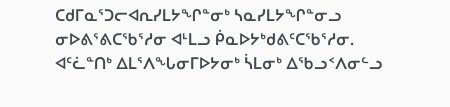ᑕᑯᒥᓇᕐᑐᓕᐊᕆᓯᒪᔭᖏᓐᓂᒃ ᓴᓇᓯᒪᔭᖏᓐᓂᓗ ᓂᐅᕕᕐᕕᑕᖃᕐᓱᓂ ᐊᒻᒪᓗ ᑮᓇᐅᔭᒃᑯᕕᑦᑕᖃᕐᓱᓂ.
ᐊᑦᓛᓐᑎᒃ ᐃᒪᕐᐱᖓᓂᒥᐅᔭᓂᒃ ᓵᒪᓂᒃ ᐃᖃᓗᑉᐱᓂᓪᓗ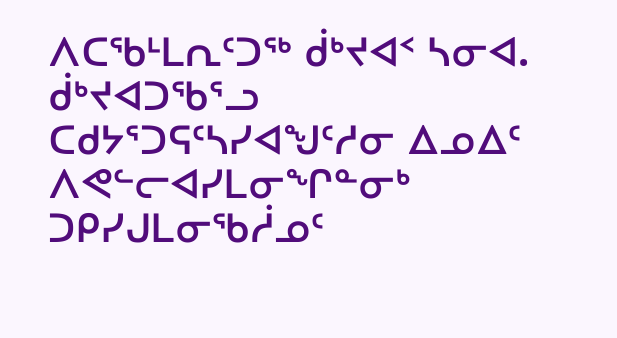ᐱᑕᖃᒻᒪᕆᑦᑐᖅ ᑰᒃᔪᐊᑉ ᓴᓂᐊ. ᑰᒃᔪᐊᑐᖃᕐᓗ ᑕᑯᔭᕐᑐᕋᑦᓴᓯᐊᖑᑦᓱᓂ ᐃᓄᐃᑦ ᐱᕙᓪᓕᐊᓯᒪᓂᖏᓐᓂᒃ ᑐᑭᓯᒍᒪᓂᖃᓲᓄᑦ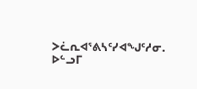ᐳᓛᕆᐊᕐᕕᓴᑦᓯᐊᖑᑦᓱᓂ.
ᐅᓪᓗᒥ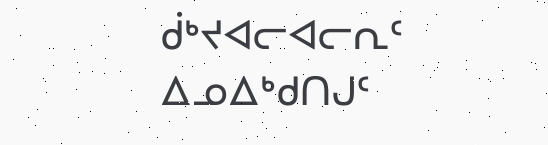ᑰᒃᔪᐊᓕᐊᓕᕆᑦ ᐃᓄᐃᒃᑯᑎᒍᑦ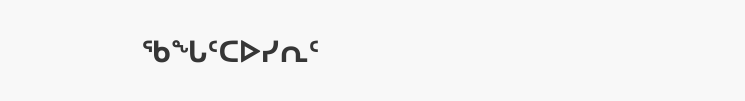ᖃᖓᑦᑕᐅᓯᕆᑦ